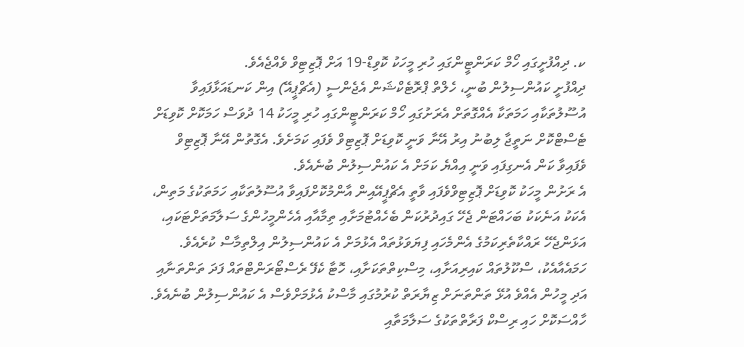ކ. ދިއްފުށީގައި ހޯމް ކަރަންޓީންގައި ހުރި މީހަކު ކޮވިޑް-19 އަށް ޕޮޒިޓިވް ވެއްޖެއެވެ.
ދިއްފުށީ ކައުންސިލުން ބުނީ، ހެލްތް ޕްރޮޓެކްޝަން އެޖެންސީ (އެޗްޕީއޭ) އިން ކަނޑައަޅާފައިވާ އުސޫލުތަކާއި ހަމަތަކާ އެއްގޮތަށް އެރަށުގައި ހޯމް ކަރަންޓީންގައި ހުރި މީހަކު 14 ދުވަސް ހަމަކޮށް ކޮވިޑަށް ޓެސްޓްކޮށް ނަތީޖާ ލިބުނު އިރު އޭނާ ވަނީ ކޮވިޑަށް ޕޮޒިޓިވް ވެފައި ކަމަށެވެ. އެގޮތުން އޭނާ ޕޮޒިޓިވް ވެފައިވާ ކަން އެނގިފައި ވަނީ އިއްޔެ ކަމަށް އެ ކައުންސިލުން ބުނެއެވެ.
އެ ރަށުން މީހަކު ކޮވިޑަށް ޕޮޒިޓިވްވެފައި ވާތީ އެޗްޕީއޭއިން އާންމުކޮށްފައިވާ އުސޫލުތަކާއި ހަމަތަކުގެ މަތިން، އެކަކު އަނެކަކު ބަހައްޓަން ޖެހޭ ގައިދުރުކަން ބެހެއްޓުމަށާއި ތިމާއާއި އެހެންމީހުންގެ ސަލާމަތަށްޓަކައި، އަޅަންޖެހޭ ރައްކާތެރިކަމުގެ އެންމެހައި ފިޔަވަޅުތައް އެޅުމަށް އެ ކައުންސިލުން އިލްތިމާސް ކުރެއެވެ.
ހަމައެއާއެކު، ސްކޫލުތައް ކައިރިއަށާއި، މިސްކިތްތަކަށާއި، ހޮޓާ ކެފޭ ރެސްޓޯރަންޓްތައް ފަދަ ތަންތަނާއި އަދި މީހުން އެއްވެ އުޅޭ ތަންތަނަށް ޒިޔާރަތް ކުރުމުގައި މާސްކު އެޅުމަށްވެސް އެ ކައުންސިލުން ބުނެއެވެ. ހާއްސަކޮށް ހައި ރިސްކް ފަރާތްތަކުގެ ސަލާމަތާއި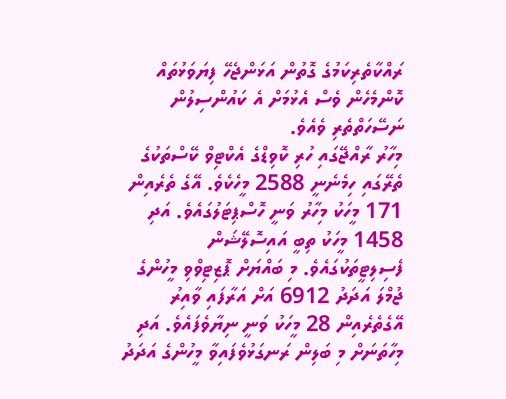ރައްކާތެރިކަމުގެ ގޮތުން އަޅަންޖެހޭ ފިޔަވަޅުތައް ކޮންމެހެން ވެސް އެޅުމަށް އެ ކައުންސިލުން ނަސޭހަތްތެރި ވެއެވެ.
މިހާރު ރާއްޖޭގައި ހުރި ކޮވިޑްގެ އެކްޓިވް ކޭސްތަކުގެ ތެރޭގައި ހިމެނެނީ 2588 މީހެކެވެ. އޭގެ ތެރެއިން 171 މީހަކު މިހާރު ވަނީ ހޮސްޕިޓަލުގައެވެ. އަދި 1458 މީހަކު ތިބީ އައިސޮލޭޝަން ފެސިލިޓީތަކުގައެވެ. މި ބައްޔަށް ޕޮޒިޓިވްވި މީހުންގެ ޖުމްލަ އަދަދު 6912 އަށް އަރާފައި ވާއިރު އޭގެތެރެއިން 28 މީހަކު ވަނީ ނިޔާވެފައެވެ. އަދި މިހާތަނަށް މި ބަލިން ރަނގަޅުވެފައިވާ މީހުންގެ އަދަދު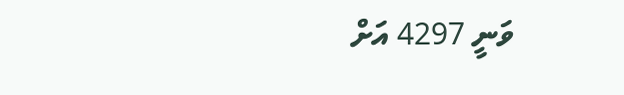ވަނީ 4297 އަށް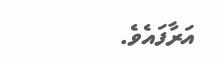އަރާފައެވެ.